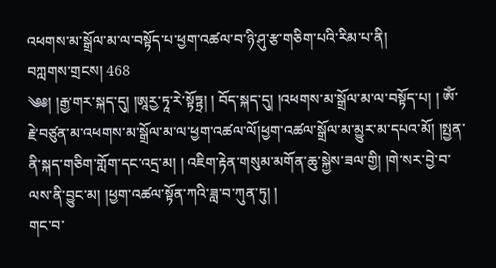འཕགས་མ་སྒྲོལ་མ་ལ་བསྟོད་པ་ཕྱག་འཚལ་བ་ཉི་ཤུ་རྩ་གཅིག་པའི་རིམ་པ་ནི།
བཀླགས་གྲངས། 468
༄༅། །རྒྱ་གར་སྐད་དུ། །ཨཱརྱ་ཏཱ་རེ་སྟོཏྟྲ། ། བོད་སྐད་དུ། །འཕགས་མ་སྒྲོལ་མ་ལ་བསྟོད་པ། ། ཨོཾ་རྗེ་བཙུན་མ་འཕགས་མ་སྒྲོལ་མ་ལ་ཕྱག་འཚལ་ལོ།ཕྱག་འཚལ་སྒྲོལ་མ་མྱུར་མ་དཔའ་མོ། །སྤྱན་ནི་སྐད་གཅིག་གློག་དང་འདྲ་མ། ། འཇིག་རྟེན་གསུམ་མགོན་ཆུ་སྐྱེས་ཟལ་གྱི། །གེ་སར་བྱེ་བ་ལས་ནི་བྱུང་མ། །ཕྱག་འཚལ་སྟོན་ཀའི་ཟླ་བ་ཀུན་ཏུ། །
གང་བ་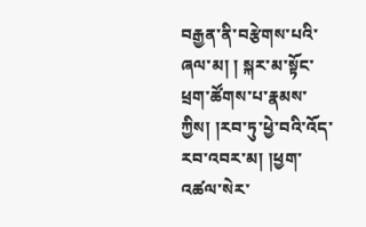བརྒྱན་ནི་བརྩེགས་པའི་ཞལ་མ། ། སྐར་མ་སྟོང་ཕྲག་ཚོགས་པ་རྣམས་ཀྱིས། །རབ་ཏུ་ཕྱེ་བའི་འོད་རབ་འབར་མ། །ཕྱག་འཚལ་སེར་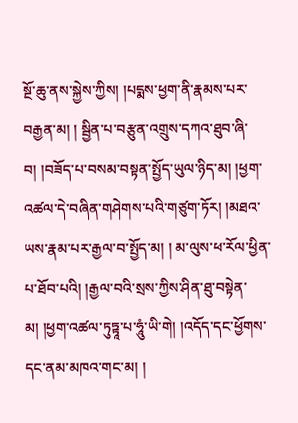སྔོ་ཆུ་ནས་སྐྱེས་ཀྱིས། །པདྨས་ཕྱག་ནི་རྣམས་པར་བརྒྱན་མ། ། སྦྱིན་པ་བརྩུན་འགྲུས་དཀའ་ཐུབ་ཞི་བ། །བཟོད་པ་བསམ་བསྟན་སྤྱོད་ཡུལ་ཉིད་མ། །ཕྱག་འཚལ་དེ་བཞིན་གཤེགས་པའི་གཙུག་ཏོར། །མཐའ་ཡས་རྣམ་པར་རྒྱལ་བ་སྤྱོད་མ། ། མ་ལུས་ཕ་རོལ་ཕྱིན་པ་ཐོབ་པའི། །རྒྱལ་བའི་སྲས་ཀྱིས་ཤིན་ཐུ་བསྟེན་མ། །ཕྱག་འཚལ་ཏུཏྟཱ་པ་ཧཱུཾ་ཡི་གེ། །འདོད་དང་ཕྱོགས་དང་ནམ་མཁའ་གང་མ། །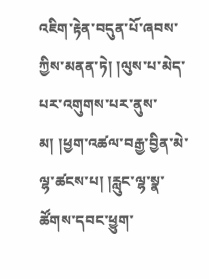འཇིག་རྟེན་བདུན་པོ་ཞབས་ཀྱིས་མནན་ཏེ། །ལུས་པ་མེད་པར་འགུགས་པར་ནུས་མ། །ཕྱག་འཚལ་བརྒྱ་བྱིན་མེ་ལྷ་ཚངས་པ། །རླུང་ལྷ་སྣ་ཚོགས་དབང་ཕྱུག་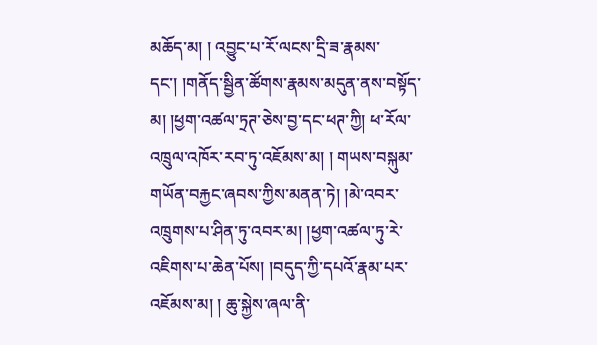མཆོད་མ། ། འབྱུང་པ་རོ་ལངས་དྲི་ཟ་རྣམས་དང་། །གནོད་སྦྱིན་ཚོགས་རྣམས་མདུན་ནས་བསྟོད་མ། །ཕྱག་འཚལ་ཏྲཊ་ཅེས་བྱ་དང་ཕཊ་ཀྱི། ཕ་རོལ་འཁྲུལ་འཁོར་རབ་ཏུ་འཇོམས་མ། ། གཡས་བསྐུམ་གཡོན་བརྐྱང་ཞབས་ཀྱིས་མནན་ཏེ། །མེ་འབར་འཁྲུགས་པ་ཤིན་ཏུ་འབར་མ། །ཕྱག་འཚལ་ཏུ་རེ་འཇིགས་པ་ཆེན་པོས། །བདུད་ཀྱི་དཔའོ་རྣམ་པར་འཇོམས་མ། ། ཆུ་སྐྱེས་ཞལ་ནི་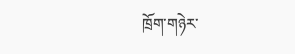ཁྲོག་གཉེར་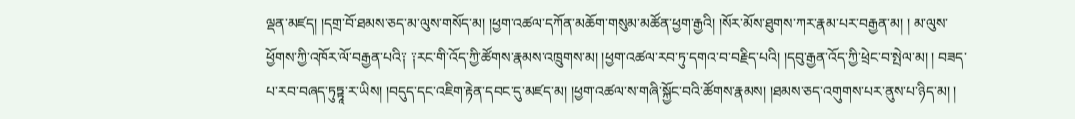ལྡན་མཛད། །དགྲ་བོ་ཐམས་ཅད་མ་ལུས་གསོད་མ། །ཕྱག་འཚལ་དཀོན་མཆོག་གསུམ་མཚོན་ཕྱག་རྒྱའི། །སོར་མོས་ཐུགས་ཀར་རྣམ་པར་བརྒྱན་མ། ། མ་ལུས་ཕྱོགས་ཀྱི་འཁོར་ལོ་བརྒྱན་པའི༑ ༑རང་གི་འོད་ཀྱི་ཚོགས་རྣམས་འཁྲུགས་མ། །ཕྱག་འཚལ་རབ་ཏུ་དགའ་བ་བརྗིད་པའི། །དབུ་རྒྱན་འོད་ཀྱི་ཕྲེང་བ་སྤེལ་མ། ། བཟད་པ་རབ་བཞད་ཏུཏྟཱ་ར་ཡིས། །བདུད་དང་འཇིག་རྟེན་དབང་དུ་མཛད་མ། །ཕྱག་འཚལ་ས་གཞི་སྐྱོང་བའི་ཚོགས་རྣམས། །ཐམས་ཅད་འགུགས་པར་ནུས་པ་ཉིད་མ། །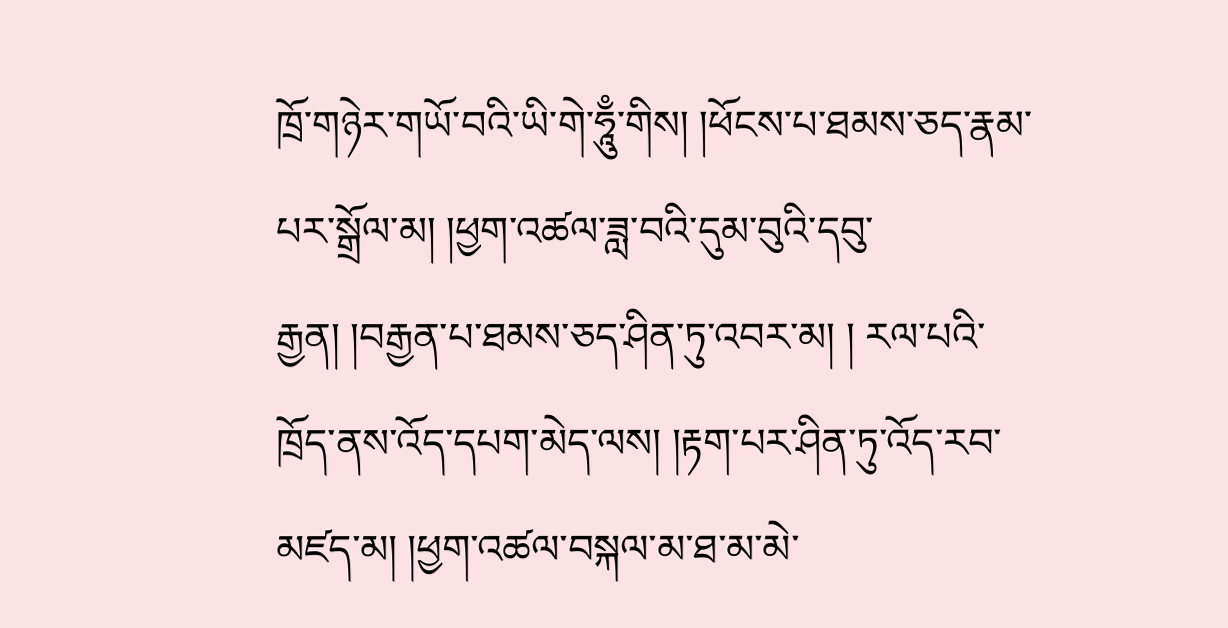ཁྲོ་གཉེར་གཡོ་བའི་ཡི་གེ་ཧཱུྃ་གིས། །ཕོངས་པ་ཐམས་ཅད་རྣམ་པར་སྒྲོལ་མ། །ཕྱག་འཚལ་ཟླ་བའི་དུམ་བུའི་དབུ་རྒྱན། །བརྒྱན་པ་ཐམས་ཅད་ཤིན་ཏུ་འབར་མ། ། རལ་པའི་ཁྲོད་ནས་འོད་དཔག་མེད་ལས། །རྟག་པར་ཤིན་ཏུ་འོད་རབ་མཛད་མ། །ཕྱག་འཚལ་བསྐལ་མ་ཐ་མ་མེ་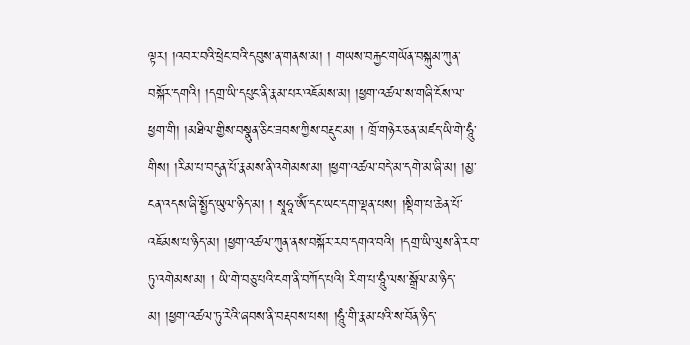ལྟར། །འབར་བའི་ཕྲེང་བའི་དབུས་ན་གནས་མ། ། གཡས་བརྐྱང་གཡོན་བསྐུམ་ཀུན་བསྐོར་དགའི། །དགྲ་ཡི་དཔུང་ནི་རྣམ་པར་འཇོམས་མ། །ཕྱག་འཚལ་ས་གཞི་ངོས་ལ་ཕྱག་གི། །མཐིལ་གྱིས་བསྣུན་ཅིང་ཟབས་ཀྱིས་བརྡུང་མ། ། ཁྲོ་གཉེར་ཅན་མཛད་ཡི་གེ་ཧཱུཾ་གིས། །རིམ་པ་བདུན་པོ་རྣམས་ནི་འགེམས་མ། །ཕྱག་འཚལ་བདེ་མ་དགེ་མ་ཞི་མ། །མྱ་ངན་འདས་ཞི་སྤྱོད་ཡུལ་ཉིད་མ། ། སྭཱཧཱ་ཨོཾ་དང་ཡང་དག་ལྡན་པས། །སྡིག་པ་ཆེན་པོ་འཇོམས་པ་ཉིད་མ། །ཕྱག་འཚལ་ཀུན་ནས་བསྐོར་རབ་དགའ་བའི། །དགྲ་ཡི་ལུས་ནི་རབ་ཏུ་འགེམས་མ། ། ཡི་གེ་བཅུ་པའི་ངག་ནི་བཀོད་པའི། རིག་པ་ཧཱུཾ་ལས་སྒྲོལ་མ་ཉིད་མ། །ཕྱག་འཚལ་ཏུ་རེའི་ཞབས་ནི་བརྡབས་པས། །ཧཱུཾ་གི་རྣམ་པའི་ས་བོན་ཉིད་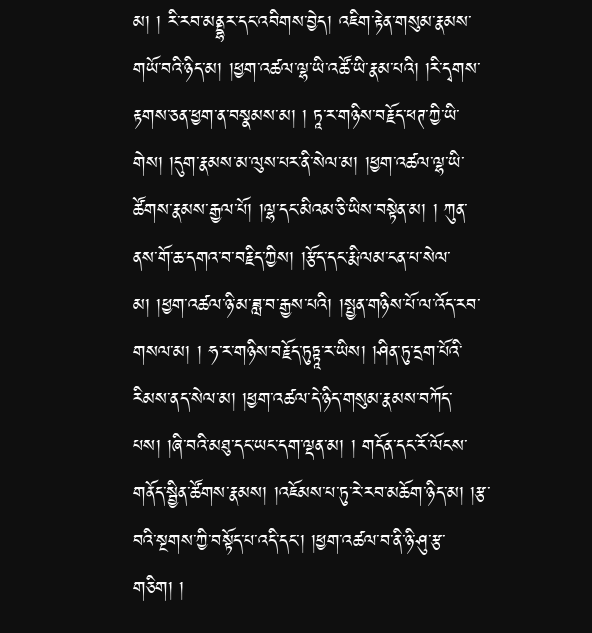མ། ། རི་རབ་མནྡྷར་དང་འབིགས་བྱེད། འཇིག་རྟེན་གསུམ་རྣམས་གཡོ་བའི་ཉིད་མ། །ཕྱག་འཚལ་ལྷ་ཡི་འཚོ་ཡི་རྣམ་པའི། །རི་དྭགས་རྟགས་ཅན་ཕྱག་ན་བསྣམས་མ། ། ཏཱ་ར་གཉིས་བརྗོད་ཕཊ་ཀྱི་ཡི་གེས། །དུག་རྣམས་མ་ལུས་པར་ནི་སེལ་མ། །ཕྱག་འཚལ་ལྷ་ཡི་ཚོགས་རྣམས་རྒྱལ་པོ། །ལྷ་དང་མིའམ་ཅི་ཡིས་བསྟེན་མ། ། ཀུན་ནས་གོ་ཆ་དགའ་བ་བརྗིད་ཀྱིས། །རྩོད་དང་རྨི་ལམ་ངན་པ་སེལ་མ། །ཕྱག་འཚལ་ཉི་མ་ཟླ་བ་རྒྱས་པའི། །སྤྱན་གཉིས་པོ་ལ་འོད་རབ་གསལ་མ། ། ཧ་ར་གཉིས་བརྗོད་ཏུཏྟཱ་ར་ཡིས། །ཤིན་ཏུ་དྲག་པོའི་རིམས་ནད་སེལ་མ། །ཕྱག་འཚལ་དེ་ཉིད་གསུམ་རྣམས་བཀོད་པས། །ཞི་བའི་མཐུ་དང་ཡང་དག་ལྡན་མ། ། གདོན་དང་རོ་ལོངས་གནོད་སྦྱིན་ཚོགས་རྣམས། །འཇོམས་པ་ཏུ་རེ་རབ་མཆོག་ཉིད་མ། །རྩ་བའི་སྔགས་ཀྱི་བསྟོད་པ་འདི་དང་། །ཕྱག་འཚལ་བ་ནི་ཉི་ཤུ་རྩ་གཅིག། །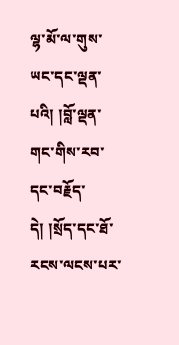ལྷ་མོ་ལ་གུས་ཡང་དང་ལྡན་པའི། །བློ་ལྡན་གང་གིས་རབ་དང་བརྗོད་དེ། །སྲོད་དང་ཐོ་རངས་ལངས་པར་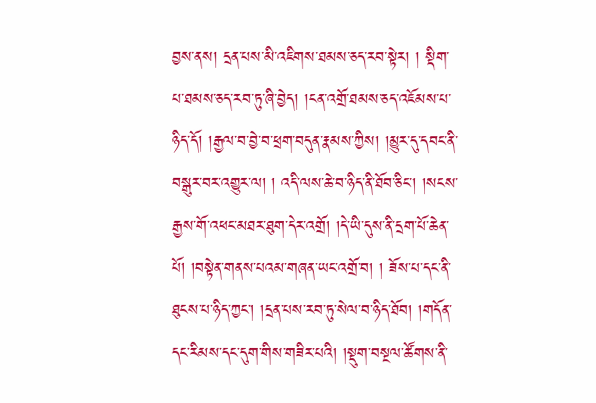བྱས་ནས། དྲན་པས་མི་འཇིགས་ཐམས་ཅད་རབ་སྟེར། ། སྡིག་པ་ཐམས་ཅད་རབ་ཏུ་ཞི་བྱེད། །ངན་འགྲོ་ཐམས་ཅད་འཇོམས་པ་ཉིད་དོ། །རྒྱལ་བ་བྱེ་བ་ཕྲག་བདུན་རྣམས་ཀྱིས། །མྱུར་དུ་དབང་ནི་བསྒུར་བར་འགྱུར་ལ། ། འདི་ལས་ཆེ་བ་ཉིད་ནི་ཐོབ་ཅིང་། །སངས་རྒྱས་གོ་འཕང་མཐར་ཐུག་དེར་འགྲོ། །དེ་ཡི་དུས་ནི་དྲག་པོ་ཆེན་པོ། །བསྟེན་གནས་པའམ་གཞན་ཡང་འགྲོ་བ། ། ཟོས་པ་དང་ནི་ཐུངས་པ་ཉིད་ཀྱང་། །དྲན་པས་རབ་ཏུ་སེལ་བ་ཉིད་ཐོབ། །གདོན་དང་རིམས་དང་དུག་གིས་གཟིར་པའི། །སྡུག་བསྔལ་ཚོགས་ནི་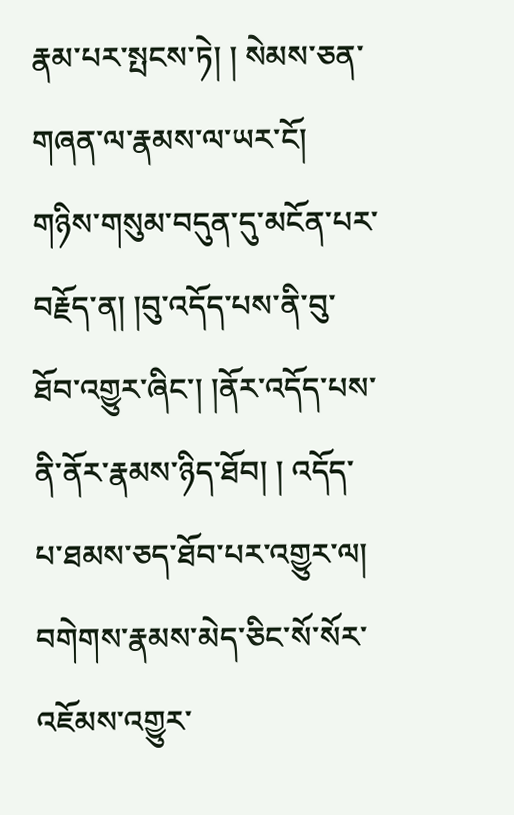རྣམ་པར་སྤངས་ཏེ། ། སེམས་ཅན་གཞན་ལ་རྣམས་ལ་ཡར་ངོ། གཉིས་གསུམ་བདུན་དུ་མངོན་པར་བརྗོད་ན། །བུ་འདོད་པས་ནི་བུ་ཐོབ་འགྱུར་ཞིང་། །ནོར་འདོད་པས་ནི་ནོར་རྣམས་ཉིད་ཐོབ། ། འདོད་པ་ཐམས་ཅད་ཐོབ་པར་འགྱུར་ལ། བགེགས་རྣམས་མེད་ཅིང་སོ་སོར་འཇོམས་འགྱུར་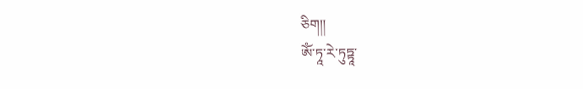ཅིག།།
ཨོཾ་ཏཱ་རེ་ཏུཏྟཱ་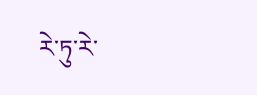རེ་ཏུ་རེ་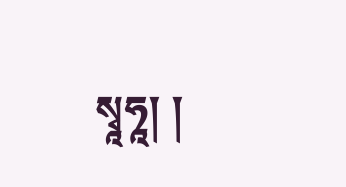སྭཱཧཱ། །